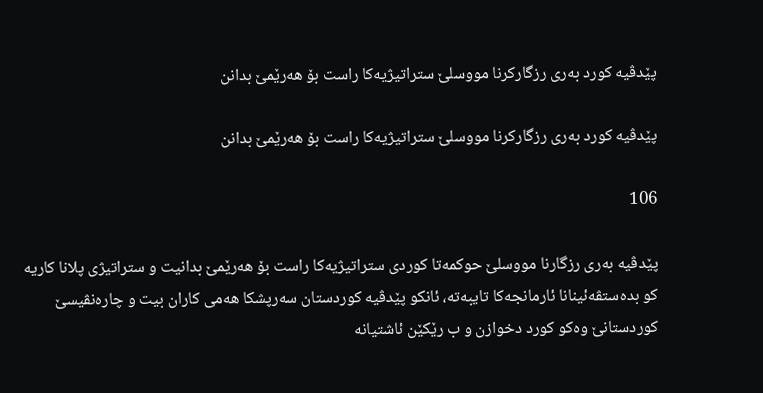پێدڤیه‌ كورد به‌ری رزگاركرنا مووسلێ ستراتیژیه‌كا راست بۆ هه‌رێمێ بدانن

پێدڤیه‌ كورد به‌ری رزگاركرنا مووسلێ ستراتیژیه‌كا راست بۆ هه‌رێمێ بدانن

106

پێدڤیه‌ به‌ری رزگارنا مووسلێ حوكمه‌تا كوردی ستراتیژیه‌كا راست بۆ هه‌رێمێ بدانیت و ستراتیژی پلانا كاریه‌ كو بده‌ستڤه‌ئینانا ئارمانجه‌كا تایبه‌ته‌، ئانكو پێدڤیه‌ كوردستان سه‌رپشكا هه‌مى كاران بیت و چاره‌نڤیسێ كوردستانێ وه‌كو كورد دخوازن و ب رێكێن ئاشتیانه‌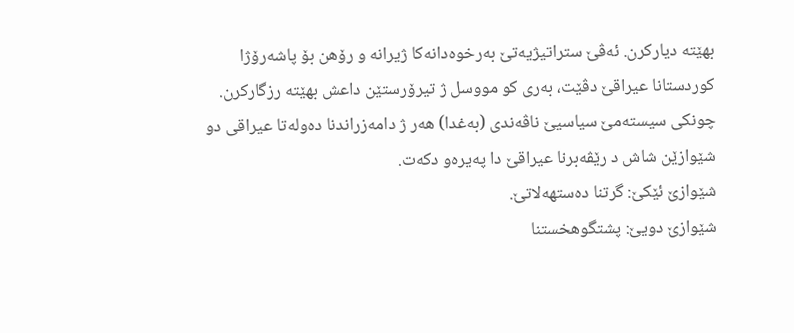بهێته‌ دیاركرن. ئه‌ڤێ ستراتیژیه‌تێ به‌رخوه‌دانه‌كا ژیرانه‌ و رۆهن بۆ پاشه‌رۆژا كوردستانا عیراقێ دڤێت، به‌ری كو مووسل ژ تیرۆرستێن داعش بهێته‌ رزگاركرن. چونكی سیسته‌مێ سیاسیێ ناڤه‌ندی (به‌غدا) هه‌ر ژ دامه‌زراندنا ده‌وله‌تا عیراقی دو شێوازێن شاش د رێڤه‌برنا عیراقێ دا په‌یره‌و دكه‌ت.
شێوازێ ئێكێ: گرتنا ده‌ستهه‌لاتێ.
شێوازێ دویێ: پشتگوهخستنا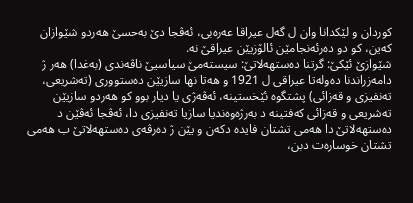كوردان و لێكدانا وان ل گه‌ل عیراقا عه‌ره‌بی، ئه‌ڤجا دێ به‌حسێ هه‌ردو شێوازان كه‌ین، كو دو ده‌رئه‌نجامێن ئالۆزیێن عیراقێ نه‌.
شێوازێ ئێكێ: گرتنا ده‌ستهه‌لاتێ: سیسته‌مێ سیاسیێ ناڤه‌ندی (به‌غدا) هه‌ر ژ دامه‌زراندنا ده‌وله‌تا عیراقی ل 1921 و هه‌تا نها سازیێن ده‌ستووری (ته‌شریعی، ته‌نفیزی و قه‌زائی) پشتگوه ئێخستینه‌، ئه‌ڤه‌ژی یا دیار بوو كو هه‌ردو سازیێن ته‌شریعی و قه‌زائی كه‌فتینه‌ د به‌رژه‌وه‌ندیا سازیا ته‌نفیزی دا، ئه‌ڤجا ئه‌ڤێن د ده‌ستهه‌لاتێ دا هه‌مى تشتان فایده‌ دكه‌ن و یێن ژ ده‌رڤه‌ى ده‌ستهه‌لاتێ ب هه‌می تشتان خوساره‌ت دبن،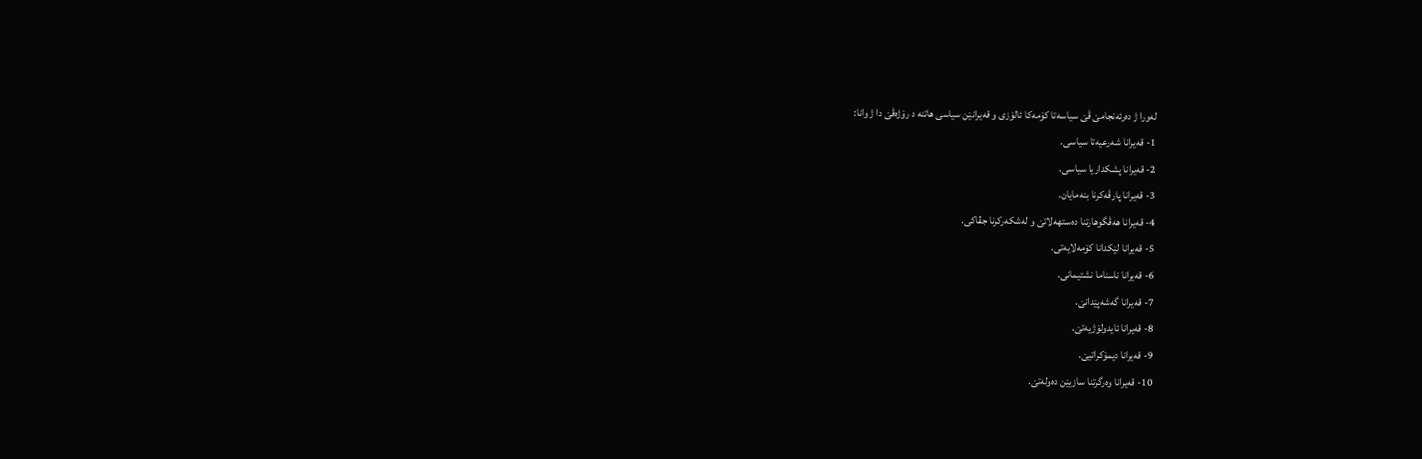له‌ورا ژ ده‌رئه‌نجامێ ڤێ سیاسه‌تا كۆمه‌كا ئالۆزى و قه‌یرانێن سیاسی هاتنه‌ د رۆژه‌ڤێ دا ژ وانا:
1- قه‌یرانا شه‌رعیه‌تا سیاسی.
2- قه‌یرانا پشكداریا سیاسی.
3- قه‌یرانا پارڤه‌كرنا بنه‌مایان.
4- قه‌یرانا هه‌ڤگوهارتنا ده‌ستهه‌لاتێ و له‌شكه‌ركرنا جڤاكی.
5- قه‌یرانا لێكدانا كۆمه‌لایه‌تى.
6- قه‌یرانا ناسناما نشتیمانى.
7- قه‌یرانا گه‌شه‌پێدانێ.
8- قه‌یرانا ئایدولۆژیه‌تێ.
9- قه‌یرانا دیمۆكراتیێ.
10- قه‌یرانا وه‌رگرتنا سازیێن ده‌وله‌تێ.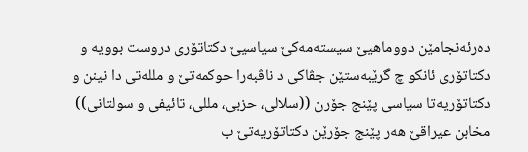ده‌رئه‌نجامێن دووماهیێ سیسته‌مه‌كێ سیاسیێ دكتاتۆری دروست بوویه‌ و دكتاتۆری ئانكو چ گرێبه‌ستێن جڤاكی د ناڤبه‌را حوكمه‌تێ و ملله‌تى دا نینن و دكتاتۆریه‌تا سیاسی پێنج جۆرن ((سلالی، حزبی، مللی، تائیفی و سولتانى)) مخابن عیراقێ هه‌ر پێنج جۆرێن دكتاتۆریه‌تێ ب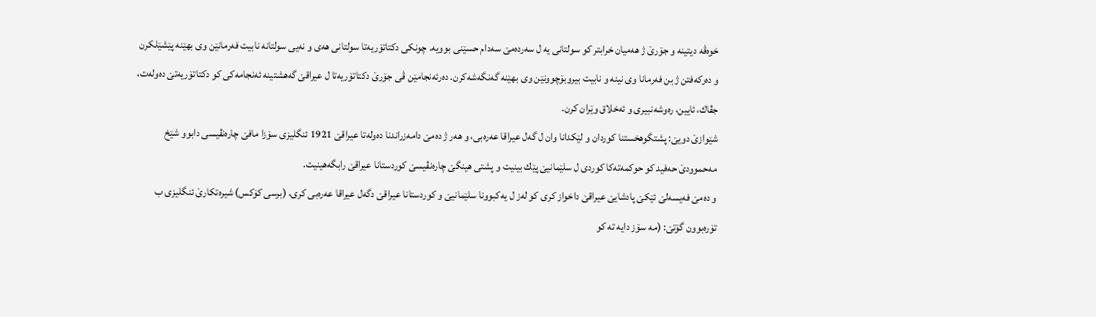خوه‌ڤه‌ دیتینه‌ و جۆرێ ژ هه‌میان خرابتر كو سولتانى یه‌ ل سه‌رده‌مێ سه‌دام حسێنى بوویه‌. چونكی دكتاتۆریه‌تا سولتانى هه‌ى و نه‌یی سولتانه‌ نابیت فه‌رمانێن وى بهێنه‌ پێشێلكرن و ده‌ركه‌فتن ژ بن فه‌رمانا وى نینه‌ و نابیت بیروبۆچوونێن وى بهێنه‌ گه‌نگه‌شه‌كرن. ده‌رئه‌نجامێن ڤی جۆرێ دكتاتۆریه‌تا ل عیراقێ گه‌هشتینه‌ ئه‌نجامه‌كی كو دكتاتۆریه‌تێ ده‌وله‌ت، جڤاك، ئایین، ره‌وشه‌نبیری و ئه‌خلاق وێران كرن.
شێوازێ دویێ: پشتگوهخستنا كوردان و لێكدانا وان ل گه‌ل عیراقا عه‌ره‌بی، و هه‌ر ژ ده‌مێ دامه‌زراندنا ده‌وله‌تا عیراقێ 1921 ئنگلیزی سۆزا مافێ چاره‌نڤیسی دابوو شێخ مه‌حموودێ حه‌فید كو حوكمه‌ته‌كا كوردی ل سلێمانیێ پێك بینیت و پشتى هینگێ چاره‌نڤیسێ كوردستانا عیراقێ رابگه‌هینیت.
و ده‌مێ فه‌یسه‌لێ ئێكێ پادشایێ عیراقێ داخواز كری كو له‌ز ل یه‌كبوونا سلێمانیێ و كوردستانا عیراقێ دگه‌ل عیراقا عه‌ره‌بی كری، (برسی كۆكس) شیره‌تكارێ ئنگلیزی ب تۆره‌بوون گۆتێ: (مه‌ سۆز دایه‌ ته‌ كو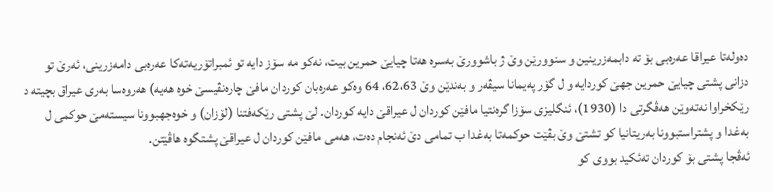ده‌وله‌تا عیراقا عه‌ره‌بی بۆ ته‌ دابمه‌زرینین و سنوورێن وێ ژ باشوورێ به‌سره‌ هه‌تا چیایێ حمرین بیت، نه‌كو مه‌ سۆز دایه‌ تو ئمبراتۆریه‌ته‌كا عه‌ره‌بی دامه‌زرینی، ئه‌رێ تو دزانى پشتى چیایێ حمرین جهێ كوردایه‌ و ل گۆر په‌یمانا سیڤه‌ر و به‌ندێن وێ 62،63، 64 وه‌كو عه‌ره‌بان كوردان مافێ چاره‌نڤیسێ خوه‌ هه‌یه‌) هه‌روه‌سا به‌ری عیراق بچیته‌ د رێكخراوا نه‌ته‌وێن هه‌ڤگرتى دا (1930)، ئنگلیزی سۆزا گره‌نتیا مافێن كوردان ل عیراقێ دایه‌ كوردان. لێ پشتى رێكه‌فتنا (لۆزان) و خوه‌جهبوونا سیسته‌مێ حوكمى ل به‌غدا و پشتراستبوونا به‌ریتانیا كو تشتێ وێ بڤێت حوكمه‌تا به‌غدا ب تمامی دێ ئه‌نجام ده‌ت، هه‌مى مافێن كوردان ل عیراقێ پشتگوه هاڤێتن.
ئه‌ڤجا پشتى بۆ كوردان ته‌ئكید بووى كو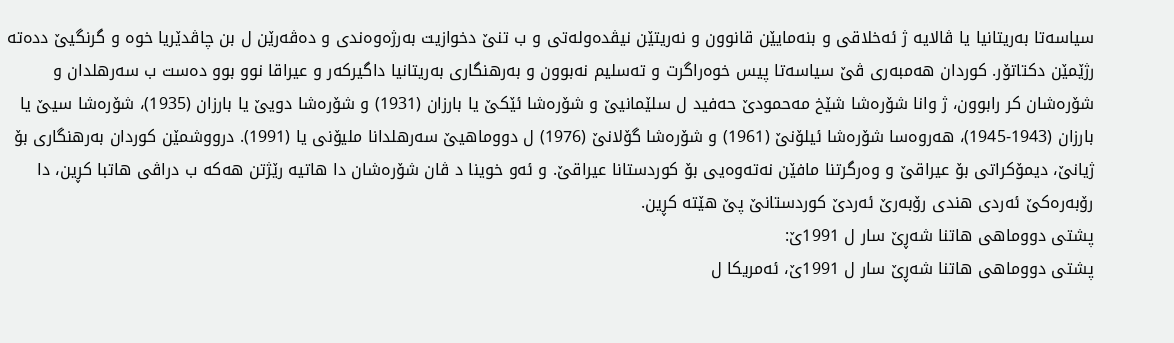سیاسه‌تا به‌ریتانیا یا ڤالایه‌ ژ ئه‌خلاقی و بنه‌مایێن قانوون و نه‌ریتێن نیڤده‌وله‌تى و ب تنێ دخوازیت به‌رژه‌وه‌ندی و ده‌ڤه‌رێن ل بن چاڤدێریا خوه‌ و گرنگیێ دده‌ته‌ رژێمێن دكتاتۆر. كوردان هه‌مبه‌ری ڤێ سیاسه‌تا پیس خوه‌راگرت و ته‌سلیم نه‌بوون و به‌رهنگاری به‌ریتانیا داگیركه‌ر و عیراقا نوو بوو ده‌ست ب سه‌رهلدان و شۆره‌شان كر رابوون، ژ وانا شۆره‌شا شێخ مه‌حمودێ حه‌فید ل سلێمانیێ و شۆره‌شا ئێكێ یا بارزان (1931) و شۆره‌شا دویێ یا بارزان (1935)، شۆره‌شا سیێ یا بارزان (1943-1945)، هه‌روه‌سا شۆره‌شا ئیلۆنێ (1961) و شۆره‌شا گۆلانێ (1976) ل دووماهیێ سه‌رهلدانا ملیۆنى یا (1991). درووشمێن كوردان به‌رهنگاری بۆ ژیانێ، دیمۆكراتى بۆ عیراقێ و وه‌رگرتنا مافێن نه‌ته‌وه‌یی بۆ كوردستانا عیراقێ. و ئه‌و خوینا د ڤان شۆره‌شان دا هاتیه‌ رێژتن هه‌كه‌ ب دراڤی هاتبا كڕین، دا رۆبه‌ره‌كێ ئه‌ردی هندى رۆبه‌رێ ئه‌ردێ كوردستانێ پێ هێته‌ كڕین.
پشتى دووماهى هاتنا شه‌ڕێ سار ل 1991ێ:
پشتى دووماهى هاتنا شه‌ڕێ سار ل 1991ێ، ئه‌مریكا ل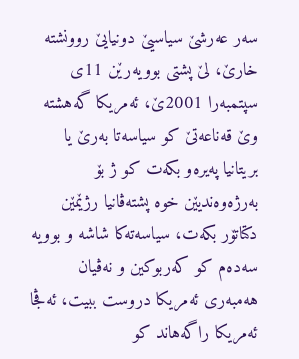سه‌ر عه‌رشێ سیاسیێ دونیایێ روونشته‌ خارێ، لێ پشتى بوویه‌رێن 11ى سپتمبه‌را 2001ێ، ئه‌مریكا گه‌هشته‌ وێ قه‌ناعه‌تێ كو سیاسه‌تا به‌رێ یا بریتانیا په‌یره‌و بكه‌ت كو ژ بۆ به‌رژه‌وه‌ندیێن خوه‌ پشته‌ڤانیا رژێمێن دكتاتۆر بكه‌ت، سیاسه‌ته‌كا شاشه‌ و بوویه‌ سه‌ده‌م كو كه‌ربوكین و نه‌ڤیان هه‌مبه‌ری ئه‌مریكا دروست ببیت، ئه‌ڤجا ئه‌مریكا راگه‌هاند كو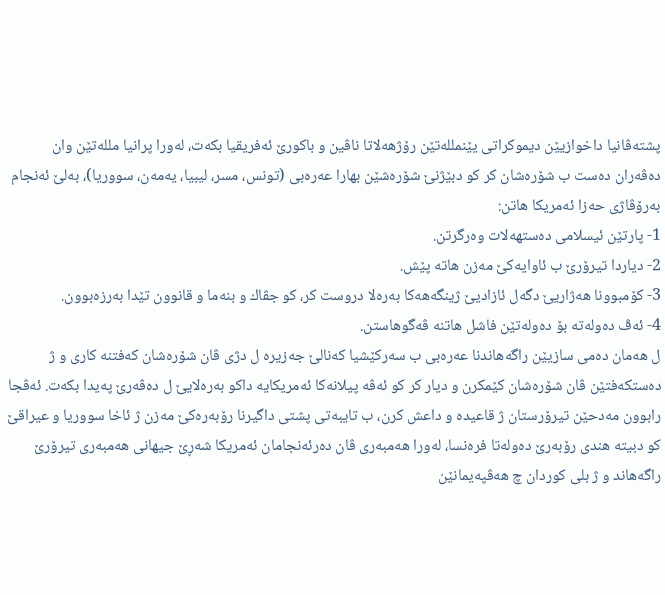پشته‌ڤانیا داخوازیێن دیموكراتى یێنملله‌تێن رۆژهه‌لاتا ناڤین و باكورێ ئه‌فریقیا بكه‌ت، له‌ورا پرانیا ملله‌تێن وان ده‌ڤه‌ران ده‌ست ب شۆره‌شان كر كو دبێژنێ شۆره‌شێن بهارا عه‌ره‌بی (تونس، مسر، لیبیا، یه‌مه‌ن، سووریا)، به‌لێ ئه‌نجام به‌رۆڤاژی حه‌زا ئه‌مریكا هاتن:
1- پارتێن ئیسلامى ده‌ستهه‌لات وه‌رگرتن.
2- دیاردا تیرۆرێ ب ئاوایه‌كێ مه‌زن هاته‌ پێش.
3- كۆمبوونا هه‌ژاریێ دگه‌ل ئازادیێ ژینگه‌هه‌كا به‌ره‌لا دروست كر، كو جڤاك و بنه‌ما و قانوون تێدا به‌رزه‌بوون.
4- ئه‌ڤ ده‌وله‌ته‌ بۆ ده‌وله‌تێن فاشل هاتنه‌ ڤه‌گوهاستن.
ل هه‌مان ده‌مى سازیێن راگه‌هاندنا عه‌ره‌بی ب سه‌ركێشیا كه‌نالێ جه‌زیره‌ ل دژی ڤان شۆره‌شان كه‌فتنه‌ كاری و ژ ده‌ستكه‌فتێن ڤان شۆره‌شان كێمكرن و دیار كر كو ئه‌ڤه‌ پیلانه‌كا ئه‌مریكایه‌ داكو به‌ره‌لایێ ل ده‌ڤه‌رێ په‌یدا بكه‌ت. ئه‌ڤجا رابوون مه‌دحێن تیرۆرستان ژ قاعیده‌ و داعش كرن، ب تایبه‌تى پشتى داگیرنا رۆبه‌ره‌كێ مه‌زن ژ ئاخا سووریا و عیراقێ كو دبیته‌ هندى رۆبه‌رێ ده‌وله‌تا فره‌نسا، له‌ورا هه‌مبه‌ری ڤان ده‌رئه‌نجامان ئه‌مریكا شه‌ڕێ جیهانى هه‌مبه‌ری تیرۆرێ راگه‌هاند و ژ بلی كوردان چ هه‌ڤپه‌یمانێن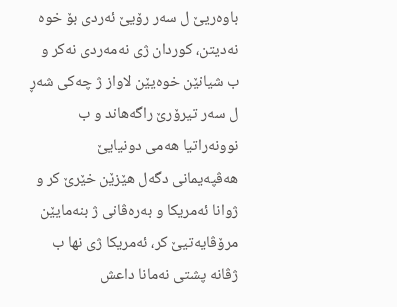باوه‌ریێ ل سه‌ر رۆیێ ئه‌ردی بۆ خوه‌ نه‌دیتن، كوردان ژی نه‌مه‌ردی نه‌كر و ب شیانێن خوه‌یێن لاواز ژ چه‌كی شه‌ڕ ل سه‌ر تیرۆرێ راگه‌هاند و ب نوونه‌راتیا هه‌مى دونیایێ هه‌ڤپه‌یمانى دگه‌ل هێزێن خێرێ كر و ژوانا ئه‌مریكا و به‌ره‌ڤانى ژ بنه‌مایێن مرۆڤایه‌تیێ كر، ئه‌مریكا ژی نها ب ژڤانه‌ پشتى نه‌مانا داعش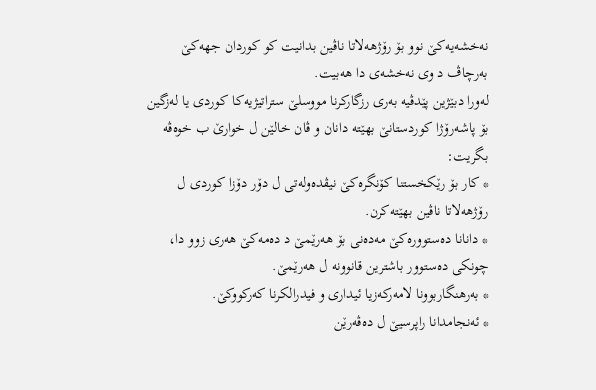نه‌خشه‌یه‌كێ نوو بۆ رۆژهه‌لاتا ناڤین بدانیت كو كوردان جهه‌كێ به‌رچاڤ د وى نه‌خشه‌ى دا هه‌بیت.
له‌ورا دبێژین پێدڤیه‌ به‌ری رزگاركرنا مووسلێ ستراتیژیه‌كا كوردی یا له‌زگین بۆ پاشه‌رۆژا كوردستانێ بهێته‌ دانان و ڤان خالێن ل خوارێ ب خوه‌ڤه‌ بگریت:
* كار بۆ رێكخستنا كۆنگره‌كێ نیڤده‌وله‌تى ل دۆر دۆزا كوردی ل رۆژهه‌لاتا ناڤین بهێته‌كرن.
* دانانا ده‌ستووره‌كێ مه‌ده‌نى بۆ هه‌رێمێ د ده‌مه‌كێ هه‌ری زوو دا، چونكى ده‌ستوور باشترین قانوونه‌ ل هه‌رێمێ.
* به‌رهنگاربوونا لامه‌ركه‌زیا ئیداری و فیدرالكرنا كه‌ركووكێ.
* ئه‌نجامدانا راپرسیێ ل ده‌ڤه‌رێن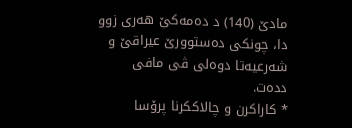مادێ (140) د ده‌مه‌كێ هه‌رى زوو دا، چونكى ده‌ستوورێ عیراقێ و شه‌رعیه‌تا دوه‌لی ڤى مافی دده‌ت.
* كاراكرن و چالاككرنا پرۆسا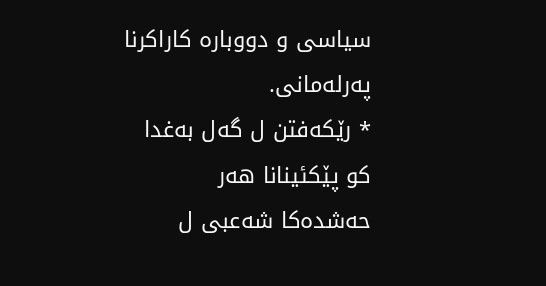سیاسی و دووباره‌ كاراكرنا په‌رله‌مانى.
* رێكه‌فتن ل گه‌ل به‌غدا كو پێكئینانا هه‌ر حه‌شده‌كا شه‌عبی ل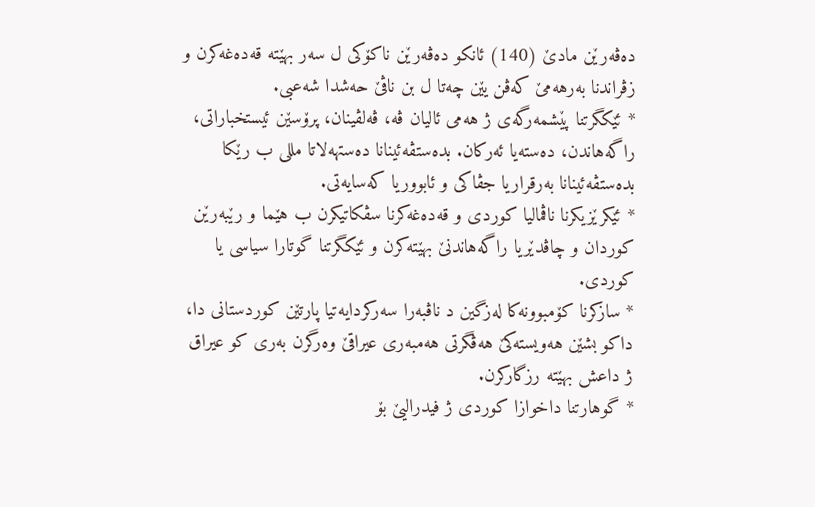ده‌ڤه‌رێن مادێ (140) ئانكو ده‌ڤه‌رێن ناكۆكی ل سه‌ر بهێته‌ قه‌ده‌غه‌كرن و زڤراندنا به‌رهه‌مێ كه‌ڤن یێن چه‌تا ل بن ناڤێ حه‌شدا شه‌عبی.
* ئێكگرتنا پێشمه‌رگه‌ى ژ هه‌مى ئالیان ڤه‌، ڤه‌لڤینان، پرۆسێن ئیستخباراتى، راگه‌هاندن، ده‌سته‌یا ئه‌ركان. بده‌ستڤه‌ئینانا ده‌ستهه‌لاتا مللی ب رێكا بده‌ستڤه‌ئینانا به‌رقراریا جڤاكی و ئابووریا كه‌سایه‌تى.
* ئێكرێزیكرنا ناڤمالیا كوردی و قه‌ده‌غه‌كرنا سڤكاتیكرن ب هێما و رێبه‌رێن كوردان و چاڤدێریا راگه‌هاندنێ بهێته‌كرن و ئێكگرتنا گوتارا سیاسی یا كوردی.
* سازكرنا كۆمبوونه‌كا له‌زگین د ناڤبه‌را سه‌ركردایه‌تیا پارتێن كوردستانى دا، داكو بشێن هه‌ویسته‌كێ هه‌ڤگرتى هه‌مبه‌ری عیراقێ وه‌رگرن به‌ری كو عیراق ژ داعش بهێته‌ رزگاركرن.
* گوهارتنا داخوازا كوردی ژ فیدرالیێ بۆ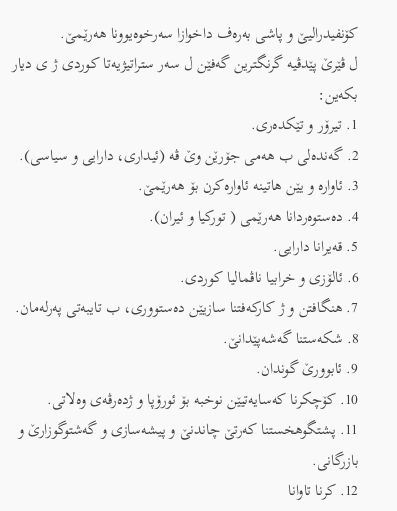كۆنفیدرالیێ و پاشی به‌ره‌ف داخوازا سه‌رخوه‌یوونا هه‌رێمێ.
ل ڤێرێ پێدڤیه‌ گرنگترین گه‌فێن ل سه‌ر ستراتیژیه‌تا كوردی ژ ی دیار بكه‌ین:
1. تیرۆر و تێكده‌ری.
2. گه‌نده‌لی ب هه‌مى جۆرێن وێ ڤه‌ (ئیداری، دارایی و سیاسی).
3. ئاواره‌ و یێن هاتینه‌ ئاواره‌كرن بۆ هه‌رێمێ.
4. ده‌ستوه‌ردانا هه‌رێمی ( توركیا و ئیران).
5. قه‌یرانا دارایی.
6. ئالۆزی و خرابیا ناڤمالیا كوردی.
7. هنگافتن و ژ كاركه‌فتنا سازیێن ده‌ستووری، ب تایبه‌تى په‌رله‌مان.
8. شكه‌ستنا گه‌شه‌پێدانێ.
9. ئابوورێ گوندان.
10. كۆچكرنا كه‌سایه‌تیێن نوخبه‌ بۆ ئورۆپا و ژده‌رڤه‌ى وه‌لاتى.
11. پشتگوهخستنا كه‌رتێ چاندنێ و پیشه‌سازی و گه‌شتوگوزارێ و بازرگانى.
12. كرنا تاوانا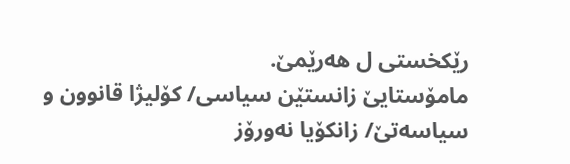رێكخستى ل هه‌رێمێ.
مامۆستایێ زانستێن سیاسی/ كۆلیژا قانوون و سیاسه‌تێ/ زانكۆیا نه‌ورۆز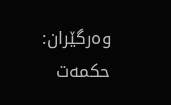وه‌رگێران: حكمه‌ت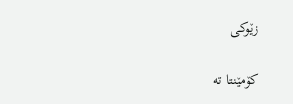زێوكی

کۆمێنتا تە